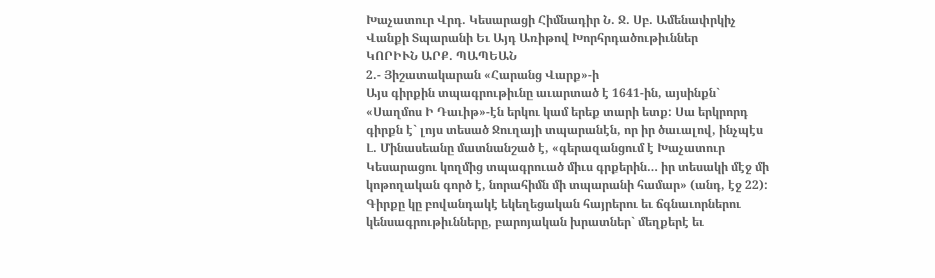Խաչատուր Վրդ. Կեսարացի Հիմնադիր Ն. Ջ. Սբ. Ամենափրկիչ Վանքի Տպարանի Եւ Այդ Առիթով Խորհրդածութիւններ
ԿՈՐԻՒՆ ԱՐՔ. ՊԱՊԵԱՆ
2.- Յիշատակարան «Հարանց Վարք»-ի
Այս գիրքին տպագրութիւնը աւարտած է 1641-ին, այսինքն` «Սաղմոս Ի Դաւիթ»-էն երկու կամ երեք տարի ետք: Սա երկրորդ գիրքն է` լոյս տեսած Ջուղայի տպարանէն, որ իր ծաւալով, ինչպէս Լ. Մինասեանը մատնանշած է, «գերազանցում է Խաչատուր Կեսարացու կողմից տպագրուած միւս գրքերին… իր տեսակի մէջ մի կոթողական գործ է, նորահիմն մի տպարանի համար» (անդ, էջ 22):
Գիրքը կը բովանդակէ եկեղեցական հայրերու եւ ճգնաւորներու կենսագրութիւնները, բարոյական խրատներ` մեղքերէ եւ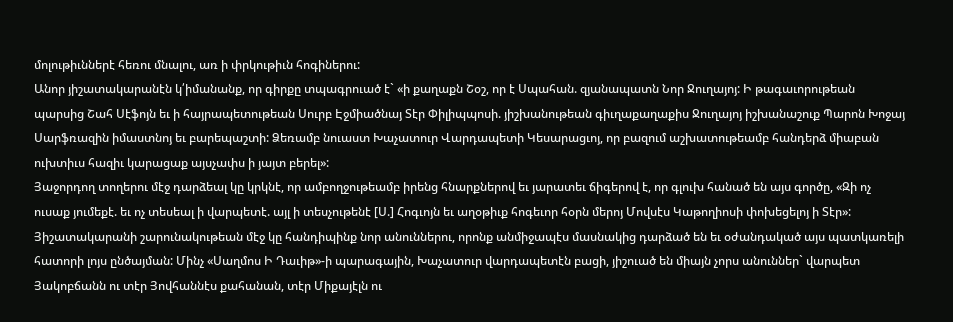մոլութիւններէ հեռու մնալու, առ ի փրկութիւն հոգիներու:
Անոր յիշատակարանէն կ՛իմանանք, որ գիրքը տպագրուած է` «ի քաղաքն Շօշ, որ է Սպահան. զյանապատն Նոր Ջուղայոյ: Ի թագաւորութեան պարսից Շահ Սէֆոյն եւ ի հայրապետութեան Սուրբ Էջմիածնայ Տէր Փիլիպպոսի. յիշխանութեան գիւղաքաղաքիս Ջուղայոյ իշխանաշուք Պարոն Խոջայ Սարֆռազին իմաստնոյ եւ բարեպաշտի: Ձեռամբ նուաստ Խաչատուր Վարդապետի Կեսարացւոյ, որ բազում աշխատութեամբ հանդերձ միաբան ուխտիւս հազիւ կարացաք այսչափս ի յայտ բերել»:
Յաջորդող տողերու մէջ դարձեալ կը կրկնէ, որ ամբողջութեամբ իրենց հնարքներով եւ յարատեւ ճիգերով է, որ գլուխ հանած են այս գործը, «Զի ոչ ուսաք յումեքէ. եւ ոչ տեսեալ ի վարպետէ. այլ ի տեսչութենէ [Ս.] Հոգւոյն եւ աղօթիւք հոգեւոր հօրն մերոյ Մովսէս Կաթողիոսի փոխեցելոյ ի Տէր»:
Յիշատակարանի շարունակութեան մէջ կը հանդիպինք նոր անուններու, որոնք անմիջապէս մասնակից դարձած են եւ օժանդակած այս պատկառելի հատորի լոյս ընծայման: Մինչ «Սաղմոս Ի Դաւիթ»-ի պարագային, Խաչատուր վարդապետէն բացի, յիշուած են միայն չորս անուններ` վարպետ Յակոբճանն ու տէր Յովհաննէս քահանան, տէր Միքայէլն ու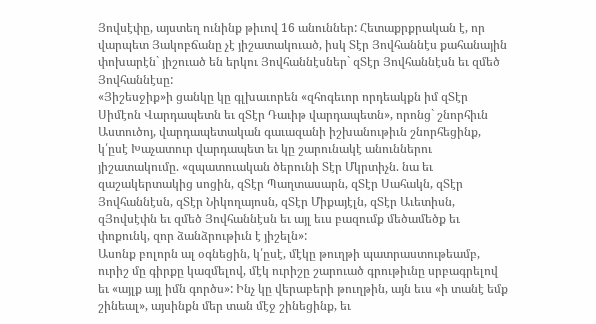Յովսէփը, այստեղ ունինք թիւով 16 անուններ: Հետաքրքրական է, որ վարպետ Յակոբճանը չէ յիշատակուած, իսկ Տէր Յովհաննէս քահանային փոխարէն` յիշուած են երկու Յովհաննէսներ` զՏէր Յովհաննէսն եւ զմեծ Յովհաննէսը:
«Յիշեսջիք»ի ցանկը կը գլխաւորեն «զհոգեւոր որդեակքն իմ զՏէր Սիմէոն Վարդապետն եւ զՏէր Դաւիթ վարդապետն», որոնց` շնորհիւն Աստուծոյ, վարդապետական գաւազանի իշխանութիւն շնորհեցինք, կ՛ըսէ Խաչատուր վարդապետ եւ կը շարունակէ անուններու յիշատակումը. «զպատուական ծերունի Տէր Մկրտիչն. նա եւ զաշակերտակից սոցին, զՏէր Պաղտասարն, զՏէր Սահակն, զՏէր Յովհաննէսն, զՏէր Նիկողայոսն, զՏէր Միքայէլն, զՏէր Աւետիսն, զՅովսէփն եւ զմեծ Յովհաննէսն եւ այլ եւս բազումք մեծամեծք եւ փոքունկ, զոր ձանձրութիւն է յիշելն»:
Ասոնք բոլորն ալ օգնեցին, կ՛ըսէ, մէկը թուղթի պատրաստութեամբ, ուրիշ մը գիրքը կազմելով, մէկ ուրիշը շարուած գրութիւնը սրբագրելով եւ «այլք այլ իմն գործս»: Ինչ կը վերաբերի թուղթին, այն եւս «ի տանէ եմք շինեալ», այսինքն մեր տան մէջ շինեցինք, եւ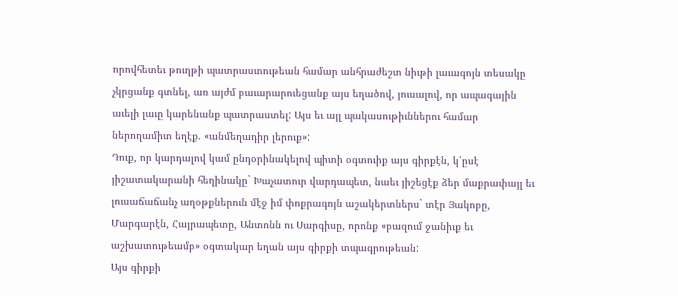որովհետեւ թուղթի պատրաստութեան համար անհրաժեշտ նիւթի լաւագոյն տեսակը չկրցանք գտնել, առ այժմ բաւարարուեցանք այս եղածով, յուսալով, որ ապագային աւելի լաւը կարենանք պատրաստել: Այս եւ այլ պակասութիւններու համար ներողամիտ եղէք. «անմեղադիր լերուք»:
Դուք, որ կարդալով կամ ընդօրինակելով պիտի օգտուիք այս գիրքէն, կ՛ըսէ յիշատակարանի հեղինակը` Խաչատուր վարդապետ, նաեւ յիշեցէք ձեր մաքրափայլ եւ լուսաճաճանչ աղօթքներուն մէջ իմ փոքրագոյն աշակերտներս` տէր Յակոբը, Մարգարէն, Հայրապետը, Անտոնն ու Սարգիսը, որոնք «բազում ջանիւք եւ աշխատութեամբ» օգտակար եղան այս գիրքի տպագրութեան:
Այս գիրքի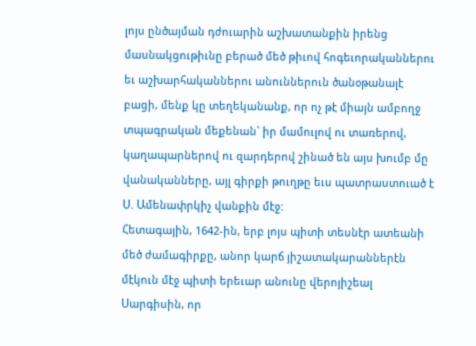լոյս ընծայման դժուարին աշխատանքին իրենց մասնակցութիւնը բերած մեծ թիւով հոգեւորականներու եւ աշխարհականներու անուններուն ծանօթանալէ բացի, մենք կը տեղեկանանք, որ ոչ թէ միայն ամբողջ տպագրական մեքենան` իր մամուլով ու տառերով, կաղապարներով ու զարդերով շինած են այս խումբ մը վանականները, այլ գիրքի թուղթը եւս պատրաստուած է Ս. Ամենափրկիչ վանքին մէջ:
Հետագային, 1642-ին, երբ լոյս պիտի տեսնէր ատեանի մեծ ժամագիրքը, անոր կարճ յիշատակարաններէն մէկուն մէջ պիտի երեւար անունը վերոյիշեալ Սարգիսին, որ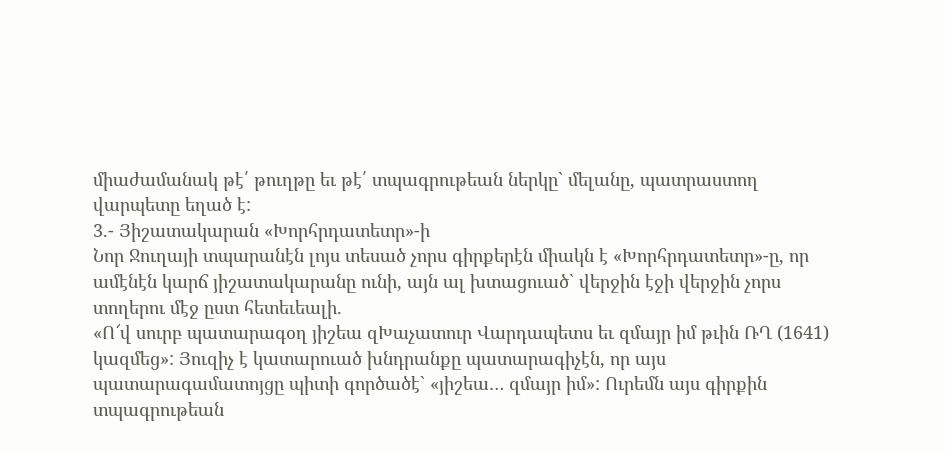միաժամանակ թէ՛ թուղթը եւ թէ՛ տպագրութեան ներկը` մելանը, պատրաստող վարպետը եղած է:
3.- Յիշատակարան «Խորհրդատետր»-ի
Նոր Ջուղայի տպարանէն լոյս տեսած չորս գիրքերէն միակն է «Խորհրդատետր»-ը, որ ամէնէն կարճ յիշատակարանը ունի, այն ալ խտացուած` վերջին էջի վերջին չորս տողերու մէջ ըստ հետեւեալի.
«Ո՜վ սուրբ պատարագօղ յիշեա զԽաչատուր Վարդապետս եւ զմայր իմ թւին ՌՂ (1641) կազմեց»: Յուզիչ է կատարուած խնդրանքը պատարագիչէն, որ այս պատարագամատոյցը պիտի գործածէ` «յիշեա… զմայր իմ»: Ուրեմն այս գիրքին տպագրութեան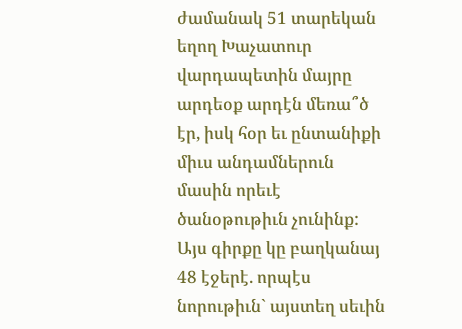ժամանակ 51 տարեկան եղող Խաչատուր վարդապետին մայրը արդեօք արդէն մեռա՞ծ էր, իսկ հօր եւ ընտանիքի միւս անդամներուն մասին որեւէ ծանօթութիւն չունինք:
Այս գիրքը կը բաղկանայ 48 էջերէ. որպէս նորութիւն` այստեղ սեւին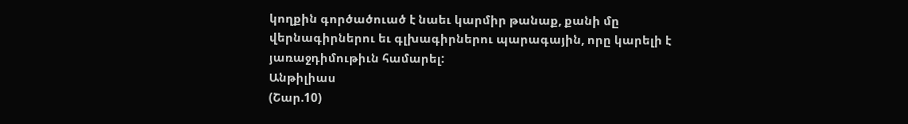կողքին գործածուած է նաեւ կարմիր թանաք, քանի մը վերնագիրներու եւ գլխագիրներու պարագային, որը կարելի է յառաջդիմութիւն համարել:
Անթիլիաս
(Շար.10)